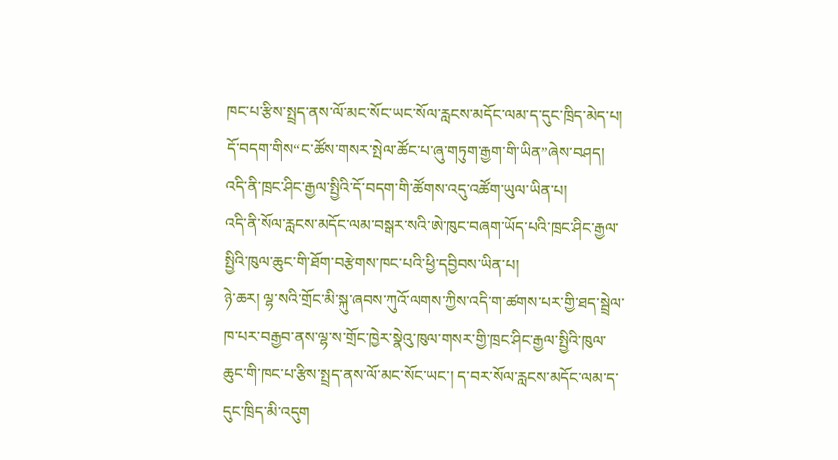ཁང་པ་རྩིས་སྤྲད་ནས་ལོ་མང་སོང་ཡང་སོལ་རླངས་མདོང་ལམ་ད་དུང་ཁྲིད་མེད་པ།
དོ་བདག་གིས“ང་ཚོས་གསར་སྤེལ་ཚོང་པ་ཞུ་གཏུག་རྒྱག་གི་ཡིན”ཞེས་བཤད།
འདི་ནི་ཁྲང་ཤིང་རྒྱལ་སྤྱིའི་དོ་བདག་གི་ཚོགས་འདུ་འཚོག་ཡུལ་ཡིན་པ།
འདི་ནི་སོལ་རླངས་མདོང་ལམ་བསྒར་སའི་ཨེ་ཁུང་བཞག་ཡོད་པའི་ཁྲང་ཤིང་རྒྱལ་སྤྱིའི་ཁུལ་ཆུང་གི་ཐོག་བརྩེགས་ཁང་པའི་ཕྱི་དབྱིབས་ཡིན་པ།
ཉེ་ཆར། ལྷ་སའི་གྲོང་མི་སྐུ་ཞབས་ཀུའོ་ལགས་ཀྱིས་འདི་ག་ཚགས་པར་གྱི་ཐད་སྦྲེལ་ཁ་པར་བརྒྱབ་ནས་ལྷ་ས་གྲོང་ཁྱེར་སྣེའུ་ཁུལ་གསར་གྱི་ཁྲང་ཤིང་རྒྱལ་སྤྱིའི་ཁུལ་ཆུང་གི་ཁང་པ་རྩིས་སྤྲད་ནས་ལོ་མང་སོང་ཡང་། ད་བར་སོལ་རླངས་མདོང་ལམ་ད་དུང་ཁྲིད་མི་འདུག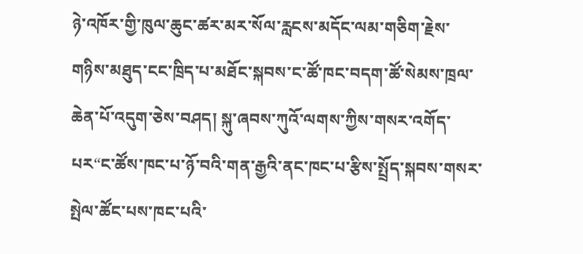ཉེ་འཁོར་གྱི་ཁུལ་ཆུང་ཚར་མར་སོལ་རླངས་མདོང་ལམ་གཅིག་རྗེས་གཉིས་མཐུད་ངང་ཁྲིད་པ་མཐོང་སྐབས་ང་ཚོ་ཁང་བདག་ཚོ་སེམས་ཁྲལ་ཆེན་པོ་འདུག་ཅེས་བཤད། སྐུ་ཞབས་ཀུའོ་ལགས་ཀྱིས་གསར་འགོད་པར“ང་ཚོས་ཁང་པ་ཉོ་བའི་གན་རྒྱའི་ནང་ཁང་པ་རྩིས་སྤྲོད་སྐབས་གསར་སྤེལ་ཚོང་པས་ཁང་པའི་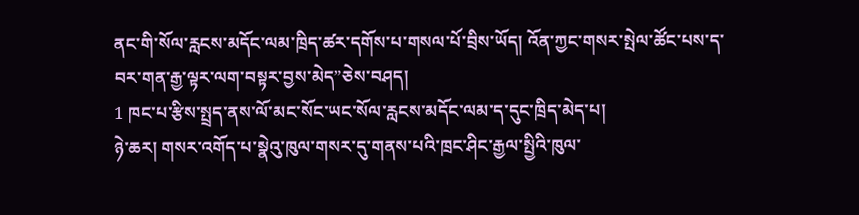ནང་གི་སོལ་རླངས་མདོང་ལམ་ཁྲིད་ཚར་དགོས་པ་གསལ་པོ་བྲིས་ཡོད། འོན་ཀྱང་གསར་སྤེལ་ཚོང་པས་ད་བར་གན་རྒྱ་ལྟར་ལག་བསྟར་བྱས་མེད”ཅེས་བཤད།
1 ཁང་པ་རྩིས་སྤྲད་ནས་ལོ་མང་སོང་ཡང་སོལ་རླངས་མདོང་ལམ་ད་དུང་ཁྲིད་མེད་པ།
ཉེ་ཆར། གསར་འགོད་པ་སྣེའུ་ཁུལ་གསར་དུ་གནས་པའི་ཁྲང་ཤིང་རྒྱལ་སྤྱིའི་ཁུལ་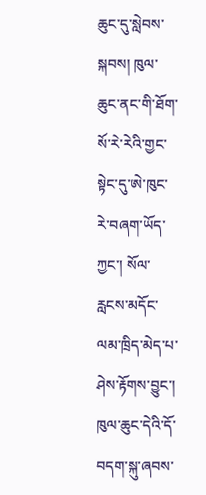ཆུང་དུ་སླེབས་སྐབས། ཁུལ་ཆུང་ནང་གི་ཐོག་སོ་རེ་རེའི་གྱང་སྟེང་དུ་ཨེ་ཁུང་རེ་བཞག་ཡོད་ཀྱང་། སོལ་རླངས་མདོང་ལམ་ཁྲིད་མེད་པ་ཤེས་རྟོགས་བྱུང་། ཁུལ་ཆུང་དེའི་དོ་བདག་སྐུ་ཞབས་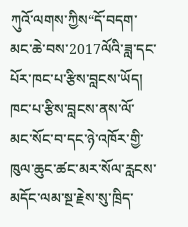ཀུའོ་ལགས་ཀྱིས“དོ་བདག་མང་ཆེ་བས་2017ལོའི་ཟླ་དང་པོར་ཁང་པ་རྩིས་བླངས་ཡོད། ཁང་པ་རྩིས་བླངས་ནས་ལོ་མང་སོང་བ་དང་ཉེ་འཁོར་གྱི་ཁུལ་ཆུང་ཚང་མར་སོལ་རླངས་མདོང་ལམ་སྔ་རྗེས་སུ་ཁྲིད་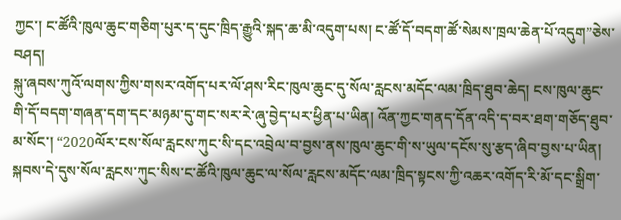ཀྱང་། ང་ཚོའི་ཁུལ་ཆུང་གཅིག་པུར་ད་དུང་ཁྲིད་རྒྱུའི་སྐད་ཆ་མི་འདུག་པས། ང་ཚོ་དོ་བདག་ཚོ་སེམས་ཁྲལ་ཆེན་པོ་འདུག”ཅེས་བཤད།
སྐུ་ཞབས་ཀུའོ་ལགས་ཀྱིས་གསར་འགོད་པར་ལོ་ཤས་རིང་ཁུལ་ཆུང་དུ་སོལ་རླངས་མདོང་ལམ་ཁྲིད་ཐུབ་ཆེད། ངས་ཁུལ་ཆུང་གི་དོ་བདག་གཞན་དག་དང་མཉམ་དུ་གང་སར་རེ་ཞུ་བྱེད་པར་ཕྱིན་པ་ཡིན། འོན་ཀྱང་གནད་དོན་འདི་ད་བར་ཐག་གཅོད་ཐུབ་མ་སོང་། “2020ལོར་ངས་སོལ་རླངས་ཀུང་སི་དང་འབྲེལ་བ་བྱས་ནས་ཁུལ་ཆུང་གི་ས་ཡུལ་དངོས་སུ་རྩད་ཞིབ་བྱས་པ་ཡིན། སྐབས་དེ་དུས་སོལ་རླངས་ཀུང་སིས་ང་ཚོའི་ཁུལ་ཆུང་ལ་སོལ་རླངས་མདོང་ལམ་ཁྲིད་སྟངས་ཀྱི་འཆར་འགོད་རི་མོ་དང་སྒྲིག་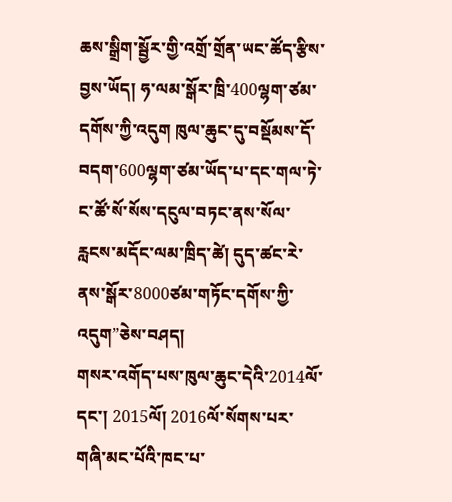ཆས་སྒྲིག་སྦྱོར་གྱི་འགྲོ་གྲོན་ཡང་ཚོད་རྩིས་བྱས་ཡོད། ཧ་ལམ་སྒོར་ཁྲི་400ལྷག་ཙམ་དགོས་ཀྱི་འདུག ཁུལ་ཆུང་དུ་བསྡོམས་དོ་བདག་600ལྷག་ཙམ་ཡོད་པ་དང་གལ་ཏེ་ང་ཚོ་སོ་སོས་དངུལ་བཏང་ནས་སོལ་རླངས་མདོང་ལམ་ཁྲིད་ཚེ། དུད་ཚང་རེ་ནས་སྒོར་8000ཙམ་གཏོང་དགོས་ཀྱི་འདུག”ཅེས་བཤད།
གསར་འགོད་པས་ཁུལ་ཆུང་དེའི་2014ལོ་དང་། 2015ལོ། 2016ལོ་སོགས་པར་གཞི་མང་པོའི་ཁང་པ་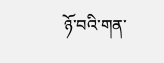ཉོ་བའི་གན་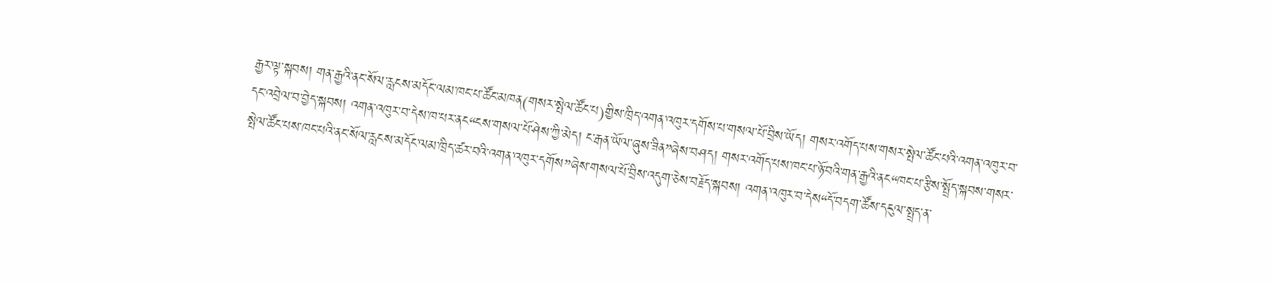རྒྱར་ལྟ་སྐབས། གན་རྒྱའི་ནང་སོལ་རླངས་མདོང་ལམ་ཁང་པ་ཚོང་མཁན(གསར་སྤེལ་ཚོང་པ)གྱིས་ཁྲིད་འགན་འཁུར་དགོས་པ་གསལ་པོ་བྲིས་ཡོད། གསར་འགོད་པས་གསར་སྤེལ་ཚོང་པའི་འགན་འཁུར་བ་དང་འབྲེལ་བ་བྱེད་སྐབས། འགན་འཁུར་བ་དེས་ཁ་པར་ནང“ངས་གསལ་པོ་ཤེས་ཀྱི་མེད། ང་རྒན་ཡོལ་ཞུས་ཟིན”ཞེས་བཤད། གསར་འགོད་པས་ཁང་པ་ཉོ་བའི་གན་རྒྱའི་ནང“ཁང་པ་རྩིས་སྤྲོད་སྐབས་གསར་སྤེལ་ཚོང་པས་ཁང་པའི་ནང་སོལ་རླངས་མདོང་ལམ་ཁྲིད་ཚར་བའི་འགན་འཁུར་དགོས”ཞེས་གསལ་པོ་བྲིས་འདུག་ཅེས་བརྗོད་སྐབས། འགན་འཁུར་བ་དེས“དོ་བདག་ཚོས་དངུལ་སྤྲད་ན་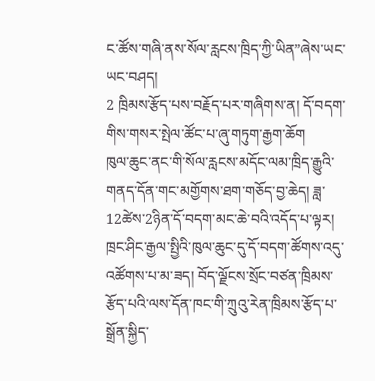ང་ཚོས་གཞི་ནས་སོལ་རླངས་ཁྲིད་ཀྱི་ཡིན”ཞེས་ཡང་ཡང་བཤད།
2 ཁྲིམས་རྩོད་པས་བརྗོད་པར་གཞིགས་ན། དོ་བདག་གིས་གསར་སྤེལ་ཚོང་པ་ཞུ་གཏུག་རྒྱག་ཆོག
ཁུལ་ཆུང་ནང་གི་སོལ་རླངས་མདོང་ལམ་ཁྲིད་རྒྱུའི་གནད་དོན་གང་མགྱོགས་ཐག་གཅོད་བྱ་ཆེད། ཟླ་12ཚེས་2ཉིན་དོ་བདག་མང་ཆེ་བའི་འདོད་པ་ལྟར། ཁྲང་ཤིང་རྒྱལ་སྤྱིའི་ཁུལ་ཆུང་དུ་དོ་བདག་ཚོགས་འདུ་འཚོགས་པ་མ་ཟད། བོད་ལྗོངས་སྲོང་བཙན་ཁྲིམས་རྩོད་པའི་ལས་དོན་ཁང་གི་ཀྲུའུ་རེན་ཁྲིམས་རྩོད་པ་སྒྲོན་སྐྱིད་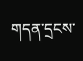གདན་དྲངས་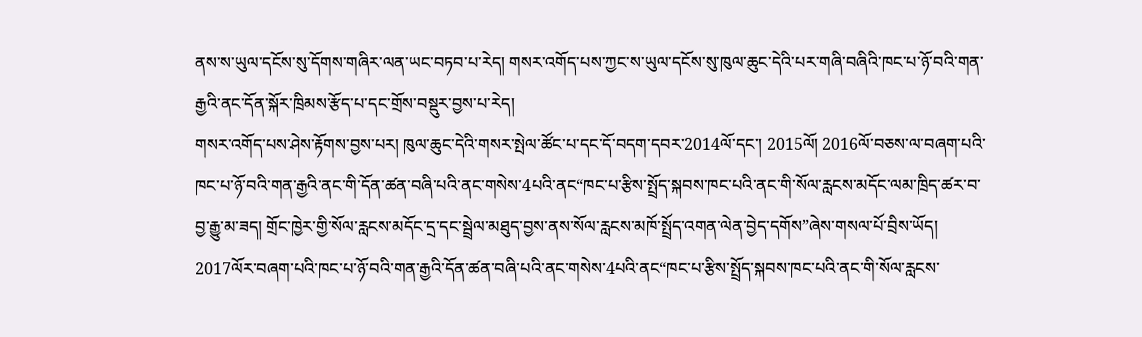ནས་ས་ཡུལ་དངོས་སུ་དོགས་གཞིར་ལན་ཡང་བཏབ་པ་རེད། གསར་འགོད་པས་ཀྱང་ས་ཡུལ་དངོས་སུ་ཁུལ་ཆུང་དེའི་པར་གཞི་བཞིའི་ཁང་པ་ཉོ་བའི་གན་རྒྱའི་ནང་དོན་སྐོར་ཁྲིམས་རྩོད་པ་དང་གྲོས་བསྡུར་བྱས་པ་རེད།
གསར་འགོད་པས་ཤེས་རྟོགས་བྱས་པར། ཁུལ་ཆུང་དེའི་གསར་སྤེལ་ཚོང་པ་དང་དོ་བདག་དབར་2014ལོ་དང་། 2015ལོ། 2016ལོ་བཅས་ལ་བཞག་པའི་ཁང་པ་ཉོ་བའི་གན་རྒྱའི་ནང་གི་དོན་ཚན་བཞི་པའི་ནང་གསེས་4པའི་ནང“ཁང་པ་རྩིས་སྤྲོད་སྐབས་ཁང་པའི་ནང་གི་སོལ་རླངས་མདོང་ལམ་ཁྲིད་ཚར་བ་བྱ་རྒྱུ་མ་ཟད། གྲོང་ཁྱེར་གྱི་སོལ་རླངས་མདོང་དྲ་དང་སྦྲེལ་མཐུད་བྱས་ནས་སོལ་རླངས་མཁོ་སྤྲོད་འགན་ལེན་བྱེད་དགོས”ཞེས་གསལ་པོ་བྲིས་ཡོད། 2017ལོར་བཞག་པའི་ཁང་པ་ཉོ་བའི་གན་རྒྱའི་དོན་ཚན་བཞི་པའི་ནང་གསེས་4པའི་ནང“ཁང་པ་རྩིས་སྤྲོད་སྐབས་ཁང་པའི་ནང་གི་སོལ་རླངས་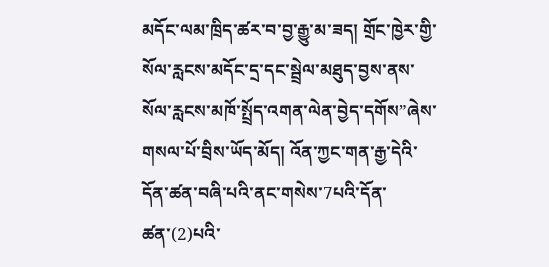མདོང་ལམ་ཁྲིད་ཚར་བ་བྱ་རྒྱུ་མ་ཟད། གྲོང་ཁྱེར་གྱི་སོལ་རླངས་མདོང་དྲ་དང་སྦྲེལ་མཐུད་བྱས་ནས་སོལ་རླངས་མཁོ་སྤྲོད་འགན་ལེན་བྱེད་དགོས”ཞེས་གསལ་པོ་བྲིས་ཡོད་མོད། འོན་ཀྱང་གན་རྒྱ་དེའི་དོན་ཚན་བཞི་པའི་ནང་གསེས་7པའི་དོན་ཚན་(2)པའི་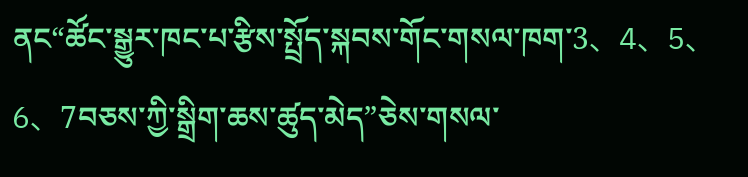ནང“ཚོང་སྒྱུར་ཁང་པ་རྩིས་སྤྲོད་སྐབས་གོང་གསལ་ཁག་3、4、5、6、7བཅས་ཀྱི་སྒྲིག་ཆས་ཚུད་མེད”ཅེས་གསལ་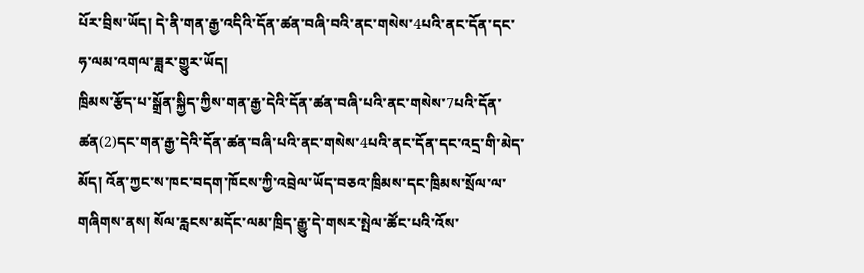པོར་བྲིས་ཡོད། དེ་ནི་གན་རྒྱ་འདིའི་དོན་ཚན་བཞི་བའི་ནང་གསེས་4པའི་ནང་དོན་དང་ཧ་ལམ་འགལ་ཟླར་གྱུར་ཡོད།
ཁྲིམས་རྩོད་པ་སྒྲོན་སྐྱིད་ཀྱིས་གན་རྒྱ་དེའི་དོན་ཚན་བཞི་པའི་ནང་གསེས་7པའི་དོན་ཚན(2)དང་གན་རྒྱ་དེའི་དོན་ཚན་བཞི་པའི་ནང་གསེས་4པའི་ནང་དོན་དང་འདྲ་གི་མེད་མོད། འོན་ཀྱང་ས་ཁང་བདག་ཁོངས་ཀྱི་འབྲེལ་ཡོད་བཅའ་ཁྲིམས་དང་ཁྲིམས་སྲོལ་ལ་གཞིགས་ནས། སོལ་རླངས་མདོང་ལམ་ཁྲིད་རྒྱུ་དེ་གསར་སྤེལ་ཚོང་པའི་འོས་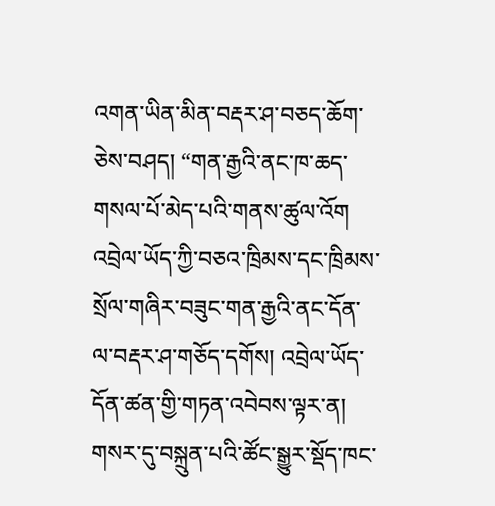འགན་ཡིན་མིན་བརྡར་ཤ་བཅད་ཆོག་ཅེས་བཤད། “གན་རྒྱའི་ནང་ཁ་ཆད་གསལ་པོ་མེད་པའི་གནས་ཚུལ་འོག འབྲེལ་ཡོད་ཀྱི་བཅའ་ཁྲིམས་དང་ཁྲིམས་སྲོལ་གཞིར་བཟུང་གན་རྒྱའི་ནང་དོན་ལ་བརྡར་ཤ་གཅོད་དགོས། འབྲེལ་ཡོད་དོན་ཚན་གྱི་གཏན་འབེབས་ལྟར་ན། གསར་དུ་བསྐྲུན་པའི་ཚོང་སྒྱུར་སྡོད་ཁང་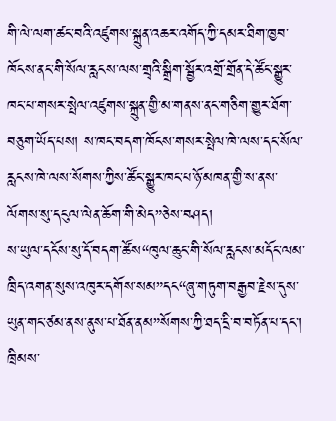གི་ལེ་ལག་ཚང་བའི་འཛུགས་སྐྲུན་འཆར་འགོད་ཀྱི་དམར་ཐིག་ཁྱབ་ཁོངས་ནང་གི་སོལ་རླངས་ལས་གྲྭའི་སྒྲིག་སྦྱོར་འགྲོ་གྲོན་དེ་ཚོང་སྒྱུར་ཁང་པ་གསར་སྤེལ་འཛུགས་སྐྲུན་གྱི་མ་གནས་ནང་གཅིག་གྱུར་ཐོག་བཅུག་ཡོད་པས། ས་ཁང་བདག་ཁོངས་གསར་སྤེལ་ཁེ་ལས་དང་སོལ་རླངས་ཁེ་ལས་སོགས་ཀྱིས་ཚོང་སྒྱུར་ཁང་པ་ཉོ་མཁན་གྱི་ས་ནས་ལོགས་སུ་དངུལ་ལེན་ཆོག་གི་མེད”ཅེས་བཤད།
ས་ཡུལ་དངོས་སུ་དོ་བདག་ཚོས“ཁུལ་ཆུང་གི་སོལ་རླངས་མདོང་ལམ་ཁྲིད་འགན་སུས་འཁུར་དགོས་སམ”དང“ཞུ་གཏུག་བརྒྱབ་རྗེས་དུས་ཡུན་གང་ཙམ་ནས་ནུས་པ་ཐོན་ནམ”སོགས་ཀྱི་ཐད་དྲི་བ་བཏོན་པ་དང་། ཁྲིམས་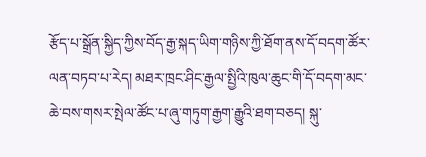རྩོད་པ་སྒྲོན་སྐྱིད་ཀྱིས་བོད་རྒྱ་སྐད་ཡིག་གཉིས་ཀྱི་ཐོག་ནས་དོ་བདག་ཚོར་ལན་བཏབ་པ་རེད། མཐར་ཁྲང་ཤིང་རྒྱལ་སྤྱིའི་ཁུལ་ཆུང་གི་དོ་བདག་མང་ཆེ་བས་གསར་སྤེལ་ཚོང་པ་ཞུ་གཏུག་རྒྱག་རྒྱུའི་ཐག་བཅད། སྐུ་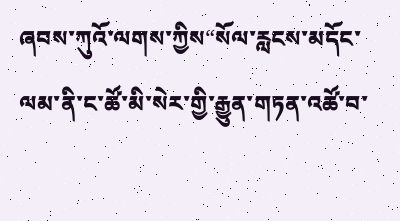ཞབས་ཀུའོ་ལགས་ཀྱིས“སོལ་རླངས་མདོང་ལམ་ནི་ང་ཚོ་མི་སེར་གྱི་རྒྱུན་གཏན་འཚོ་བ་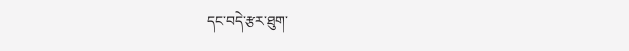དང་བདེ་རྩར་ཐུག་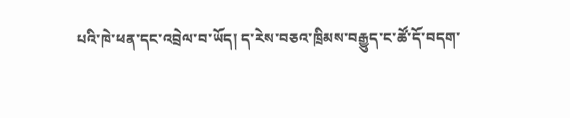པའི་ཁེ་ཕན་དང་འབྲེལ་བ་ཡོད། ད་རེས་བཅའ་ཁྲིམས་བརྒྱུད་ང་ཚོ་དོ་བདག་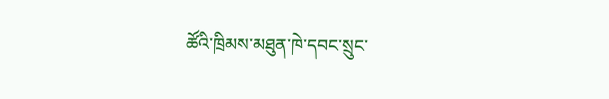ཚོའི་ཁྲིམས་མཐུན་ཁེ་དབང་སྲུང་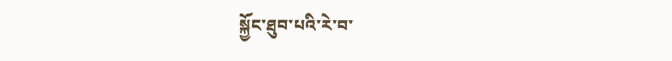སྐྱོང་ཐུབ་པའི་རེ་བ་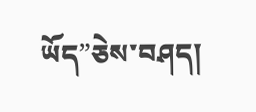ཡོད”ཅེས་བཤད།